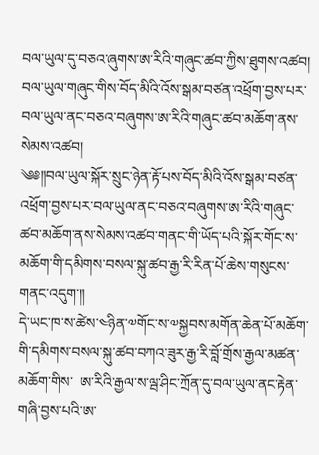བལ་ཡུལ་དུ་བཅའ་ཞུགས་ཨ་རིའི་གཞུང་ཚབ་ཀྱིས་ཐུགས་འཚབ།
བལ་ཡུལ་གཞུང་གིས་བོད་མིའི་འོས་སྒམ་བཙན་འཕྲོག་བྱས་པར་བལ་ཡུལ་ནང་བཅའ་བཞུགས་ཨ་རིའི་གཞུང་ཚབ་མཆོག་ནས་སེམས་འཚབ།
༄༅༎བལ་ཡུལ་སྐོར་སྲུང་ཉེན་རྟོ་པས་བོད་མིའི་འོས་སྒམ་བཙན་འཕྲོག་བྱས་པར་བལ་ཡུལ་ནང་བཅའ་བཞུགས་ཨ་རིའི་གཞུང་ཚབ་མཆོག་ནས་སེམས་འཚབ་གནང་གི་ཡོད་པའི་སྐོར་གོང་ས་མཆོག་གི་དམིགས་བསལ་སྐུ་ཚབ་རྒྱ་རི་རིན་པོ་ཆེས་གསུངས་གནང་འདུག་༎
དེ་ཡང་ཁ་ས་ཚེས་༤ཉིན་༧གོང་ས་༧སྐྱབས་མགོན་ཆེན་པོ་མཆོག་གི་དམིགས་བསལ་སྐུ་ཚབ་བཀའ་ཟུར་རྒྱ་རི་བློ་གྲོས་རྒྱལ་མཚན་མཆོག་གིས་  ཨ་རིའི་རྒྱལ་ས་ལྦ་ཤིང་ཀྲོན་དུ་བལ་ཡུལ་ནང་རྟེན་གཞི་བྱས་པའི་ཨ་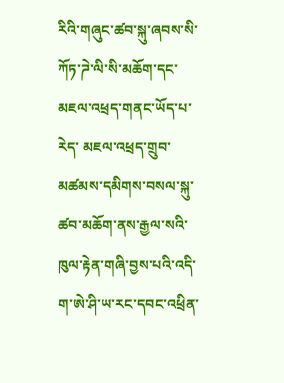རིའི་གཞུང་ཚབ་སྐུ་ཞབས་སི་ཀོཏ་ཌེ་ལི་སི་མཆོག་དང་མཇལ་འཕྲད་གནང་ཡོད་པ་རེད་ མཇལ་འཕྲད་གྲུབ་མཚམས་དམིགས་བསལ་སྐུ་ཚབ་མཆོག་ནས་རྒྱལ་སའི་ཁུལ་རྟེན་གཞི་བྱས་པའི་འདི་ག་ཨེ་ཤི་ཡ་རང་དབང་འཕྲིན་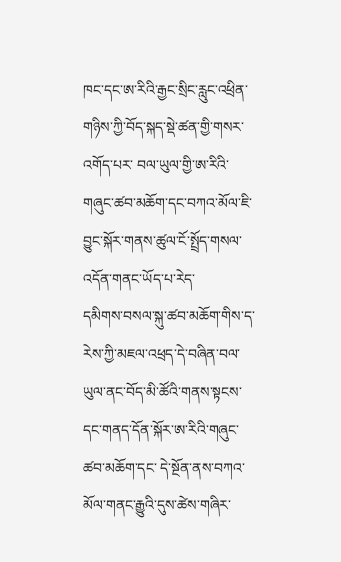ཁང་དང་ཨ་རིའི་རྒྱང་སྲིང་རླུང་འཕྲིན་གཉིས་ཀྱི་བོད་སྐད་སྡེ་ཚན་གྱི་གསར་འགོད་པར་ བལ་ཡུལ་གྱི་ཨ་རིའི་གཞུང་ཚབ་མཆོག་དང་བཀའ་མོལ་ཇི་བྱུང་སྐོར་གནས་ཚུལ་ངོ་སྤྲོད་གསལ་འདོན་གནང་ཡོད་པ་རེད་
དམིགས་བསལ་སྐུ་ཚབ་མཆོག་གིས་ད་རེས་ཀྱི་མཇལ་འཕྲད་དེ་བཞིན་བལ་ཡུལ་ནང་བོད་མི་ཚོའི་གནས་སྟངས་དང་གནད་དོན་སྐོར་ཨ་རིའི་གཞུང་ཚབ་མཆོག་དང་ དེ་སྔོན་ནས་བཀའ་མོལ་གནང་རྒྱུའི་དུས་ཚེས་གཞིར་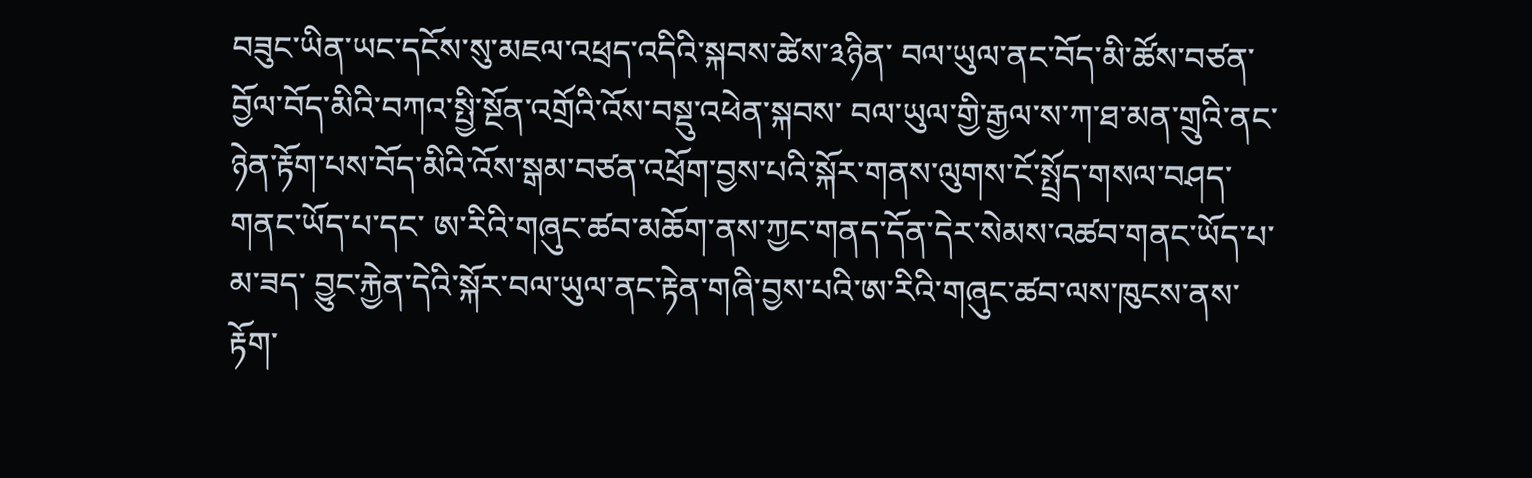བཟུང་ཡིན་ཡང་དངོས་སུ་མཇལ་འཕྲད་འདིའི་སྐབས་ཚེས་༣ཉིན་ བལ་ཡུལ་ནང་བོད་མི་ཚོས་བཙན་བྱོལ་བོད་མིའི་བཀའ་སྤྱི་སྔོན་འགྲོའི་འོས་བསྡུ་འཕེན་སྐབས་ བལ་ཡུལ་གྱི་རྒྱལ་ས་ཀ་ཐ་མན་གྲུའི་ནང་ཉེན་རྟོག་པས་བོད་མིའི་འོས་སྒམ་བཙན་འཕྲོག་བྱས་པའི་སྐོར་གནས་ལུགས་ངོ་སྤྲོད་གསལ་བཤད་གནང་ཡོད་པ་དང་ ཨ་རིའི་གཞུང་ཚབ་མཆོག་ནས་ཀྱང་གནད་དོན་དེར་སེམས་འཚབ་གནང་ཡོད་པ་མ་ཟད་ བྱུང་རྐྱེན་དེའི་སྐོར་བལ་ཡུལ་ནང་རྟེན་གཞི་བྱས་པའི་ཨ་རིའི་གཞུང་ཚབ་ལས་ཁུངས་ནས་རྟོག་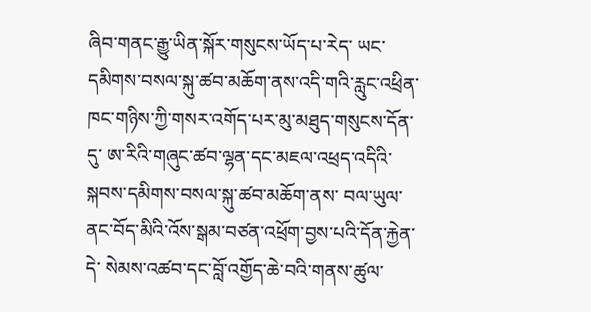ཞིབ་གནང་རྒྱུ་ཡིན་སྐོར་གསུངས་ཡོད་པ་རེད་ ཡང་དམིགས་བསལ་སྐུ་ཚབ་མཆོག་ནས་འདི་གའི་རླུང་འཕྲིན་ཁང་གཉིས་ཀྱི་གསར་འགོད་པར་མུ་མཐུད་གསུངས་དོན་དུ་ ཨ་རིའི་གཞུང་ཚབ་ལྷན་དང་མཇལ་འཕྲད་འདིའི་སྐབས་དམིགས་བསལ་སྐུ་ཚབ་མཆོག་ནས་ བལ་ཡུལ་ནང་བོད་མིའི་འོས་སྒམ་བཙན་འཕྲོག་བྱས་པའི་དོན་རྐྱེན་དེ་ སེམས་འཚབ་དང་བློ་འགྱོད་ཆེ་བའི་གནས་ཚུལ་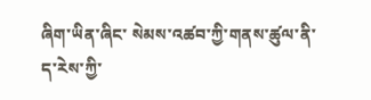ཞིག་ཡིན་ཞིང་ སེམས་འཚབ་ཀྱི་གནས་ཚུལ་ནི་ད་རེས་ཀྱི་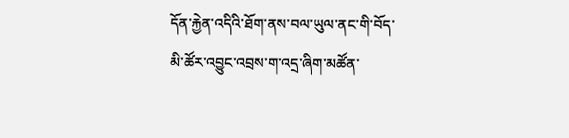དོན་རྐྱེན་འདིའི་ཐོག་ནས་བལ་ཡུལ་ནང་གི་བོད་མི་ཚོར་འབྱུང་འབྲས་ག་འདྲ་ཞིག་མཚོན་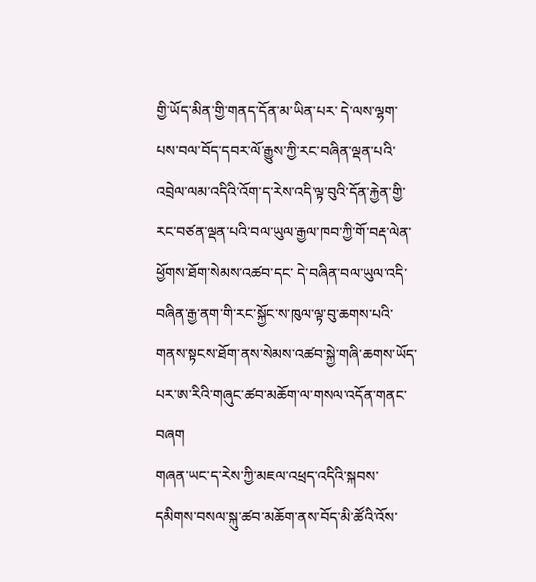གྱི་ཡོད་མིན་གྱི་གནད་དོན་མ་ཡིན་པར་ དེ་ལས་ལྷག་པས་བལ་བོད་དབར་ལོ་རྒྱུས་ཀྱི་རང་བཞིན་ལྡན་པའི་འབྲེལ་ལམ་འདིའི་འོག་ད་རེས་འདི་ལྟ་བུའི་དོན་རྐྱེན་གྱི་རང་བཙན་ལྡན་པའི་བལ་ཡུལ་རྒྱལ་ཁབ་ཀྱི་གོ་བརྡ་ལེན་ཕྱོགས་ཐོག་སེམས་འཚབ་དང་ དེ་བཞིན་བལ་ཡུལ་འདི་བཞིན་རྒྱ་ནག་གི་རང་སྐྱོང་ས་ཁུལ་ལྟ་བུ་ཆགས་པའི་གནས་སྟངས་ཐོག་ནས་སེམས་འཚབ་སྐྱེ་གཞི་ཆགས་ཡོད་པར་ཨ་རིའི་གཞུང་ཚབ་མཆོག་ལ་གསལ་འདོན་གནང་བཞག
གཞན་ཡང་ད་རེས་ཀྱི་མཇལ་འཕྲད་འདིའི་སྐབས་དམིགས་བསལ་སྐུ་ཚབ་མཆོག་ནས་བོད་མི་ཚོའི་འོས་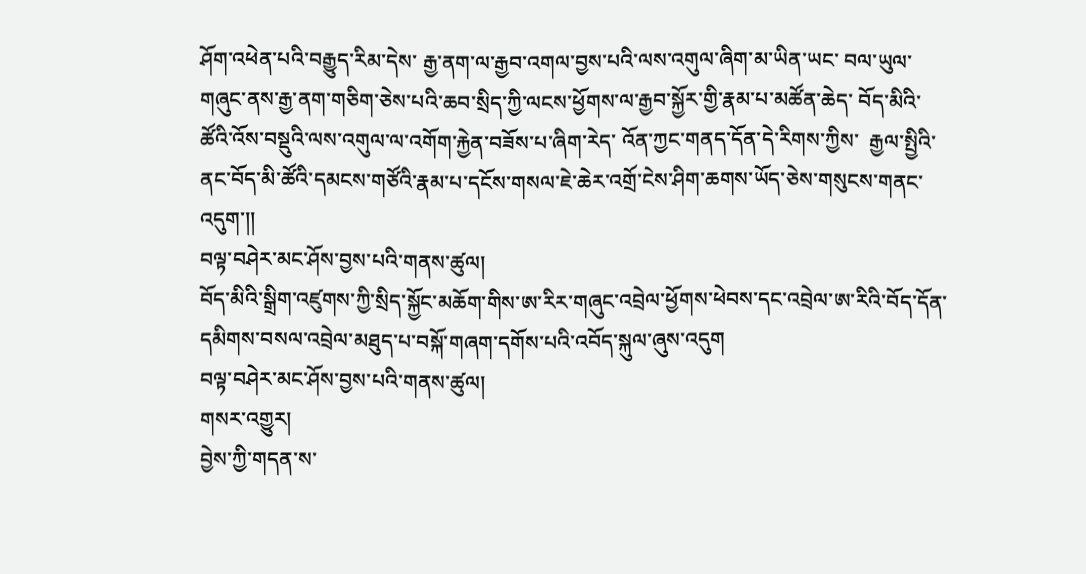ཤོག་འཕེན་པའི་བརྒྱུད་རིམ་དེས་ རྒྱ་ནག་ལ་རྒྱབ་འགལ་བྱས་པའི་ལས་འགུལ་ཞིག་མ་ཡིན་ཡང་ བལ་ཡུལ་གཞུང་ནས་རྒྱ་ནག་གཅིག་ཅེས་པའི་ཆབ་སྲིད་ཀྱི་ལངས་ཕྱོགས་ལ་རྒྱབ་སྐྱོར་གྱི་རྣམ་པ་མཚོན་ཆེད་ བོད་མིའི་ཚོའི་འོས་བསྡུའི་ལས་འགུལ་ལ་འགོག་རྐྱེན་བཟོས་པ་ཞིག་རེད་ འོན་ཀྱང་གནད་དོན་དེ་རིགས་ཀྱིས་  རྒྱལ་སྤྱིའི་ནང་བོད་མི་ཚོའི་དམངས་གཙོའི་རྣམ་པ་དངོས་གསལ་ཇེ་ཆེར་འགྲོ་ངེས་ཤིག་ཆགས་ཡོད་ཅེས་གསུངས་གནང་འདུག་།།
བལྟ་བཤེར་མང་ཤོས་བྱས་པའི་གནས་ཚུལ།
བོད་མིའི་སྒྲིག་འཛུགས་ཀྱི་སྲིད་སྐྱོང་མཆོག་གིས་ཨ་རིར་གཞུང་འབྲེལ་ཕྱོགས་ཕེབས་དང་འབྲེལ་ཨ་རིའི་བོད་དོན་དམིགས་བསལ་འབྲེལ་མཐུད་པ་བསྐོ་གཞག་དགོས་པའི་འབོད་སྐུལ་ཞུས་འདུག
བལྟ་བཤེར་མང་ཤོས་བྱས་པའི་གནས་ཚུལ།
གསར་འགྱུར།
བྱེས་ཀྱི་གདན་ས་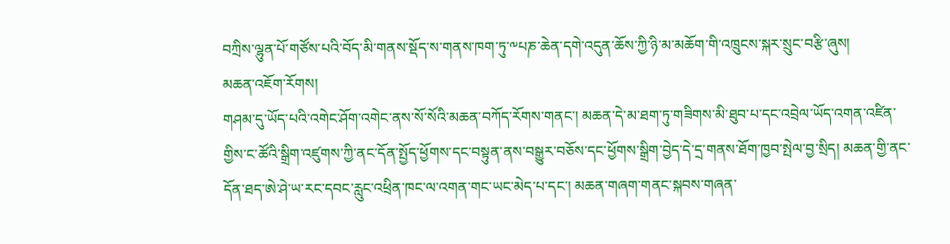བཀྲིས་ལྷུན་པོ་གཙོས་པའི་བོད་མི་གནས་སྡོད་ས་གནས་ཁག་ཏུ་༸པཎ་ཆེན་དགེ་འདུན་ཆོས་ཀྱི་ཉི་མ་མཆོག་གི་འཁྲུངས་སྐར་སྲུང་བརྩི་ཞུས།
མཆན་འཇོག་རོགས།
གཤམ་དུ་ཡོད་པའི་འགེང་ཤོག་འགེང་ནས་སོ་སོའི་མཆན་བཀོད་རོགས་གནང་། མཆན་དེ་མ་ཐག་ཏུ་གཟིགས་མི་ཐུབ་པ་དང་འབྲེལ་ཡོད་འགན་འཛིན་གྱིས་ང་ཚོའི་སྒྲིག་འཛུགས་ཀྱི་ནང་དོན་སྤྱོད་ཕྱོགས་དང་བསྟུན་ནས་བསྒྱུར་བཅོས་དང་ཕྱོགས་སྒྲིག་བྱེད་དེ་དྲ་གནས་ཐོག་ཁྱབ་སྤེལ་བྱ་སྲིད། མཆན་གྱི་ནང་དོན་ཐད་ཨེ་ཤེ་ཡ་རང་དབང་རླུང་འཕྲིན་ཁང་ལ་འགན་གང་ཡང་མེད་པ་དང་། མཆན་གཞག་གནང་སྐབས་གཞན་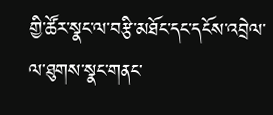གྱི་ཚོར་སྣང་ལ་བརྩི་མཐོང་དང་དངོས་འབྲེལ་ལ་ཐུགས་སྣང་གནང་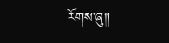རོགས་ཞུ༎